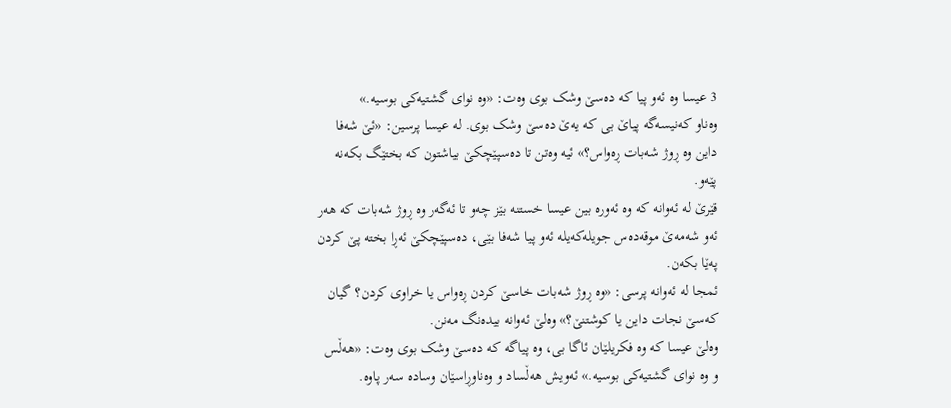3 عیسا وه ئەو پیا که دەسێ وشک بوی وەت: «وه نوای گشتیەکی بوسیه.»
وەناو کەنیسەگه پیاێ بی که یەێ دەسێ وشک بوی. له عیسا پرسین: «ئێ شەفا داین وه ڕوژ شەبات ڕەواس؟» ئیه وەتن تا دەسپێچکێ بیاشتون که بختێگ بکەنه پێەو.
قێرێ له ئەوانه که وه ئەوره بین عیسا خستنه بێز چەو تا ئەگەر وه ڕوژ شەبات که هەر ئەو شەمەێ موقەدەس جویلەکەیله ئەو پیا شەفا بێی، دەسپێچکێ ئەڕا بخته پێ کردن پەێا بکەن.
ئمجا له ئەوانه پرسی: «وه ڕوژ شەبات خاسێ کردن ڕەواس یا خراوی کردن؟ گیان کەسێ نجات داین یا کوشتنێ؟» وەلێ ئەوانه بیدەنگ مەنن.
وەلێ عیسا که وه فکریلێان ئاگا بی، وه پیاگه که دەسێ وشک بوی وەت: «هەڵس و وه نوای گشتیەکی بوسیه.» ئەویش هەڵساد و وەناوڕاسێان وساده سەر پاوه.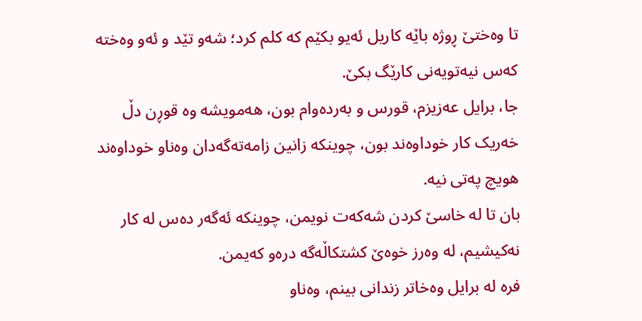تا وەختێ ڕوژه باێه کاریل ئەیو بکێم که کلم کرد؛ شەو تێد و ئەو وەخته کەس نیەتویەنی کارێگ بکێ.
جا، برایل عەزیزم، قورس و بەردەوام بون، هەمویشه وه قوڕن دڵ خەریک کار خوداوەند بون، چوینکه زانين زامەتەگەدان وەناو خوداوەند هویچ پەتی نیه.
بان تا له خاسێ کردن شەکەت نویمن، چوینکه ئەگەر دەس له کار نەکیشیم، له وەرز خوەێ کشتکاڵەگه درەو کەیمن.
فره له برایل وەخاتر زندانی بینم، وەناو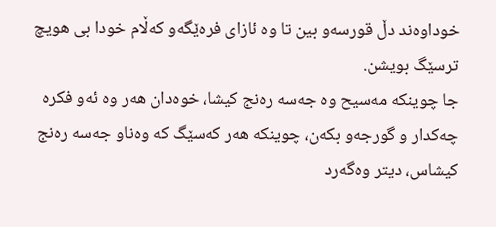خوداوەند دڵ قورسەو بین تا وه ئازای فرەێگەو کەڵام خودا بی هویچ ترسێگ بویشن.
جا چوینکه مەسیح وه جەسه رەنج کیشا، خوەدان هەر وه ئەو فکره چەکدار و گورجەو بکەن، چوینکه هەر کەسێگ که وەناو جەسه رەنج کیشاس، دیتر وەگەرد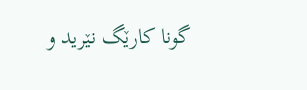گونا کارێگ نێرید و